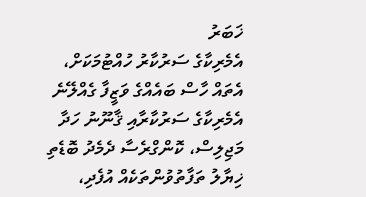ޚަބަރު
އެމެރިކާގެ ސަރުކާރު ހުއްޓުމަކަށް، އެތައް ހާސް ބައެއްގެ ވަޒީފާ ގެއްލޭނެ
އެމެރިކާގެ ސަރުކާރާއި ޤާނޫނު ހަދާ މަޖިލިސް، ކޮންގްރެސާ ދެމެދު ބޮޑެތި ޚިޔާލު ތަފާތުވުންތަކެއް އުފެދި،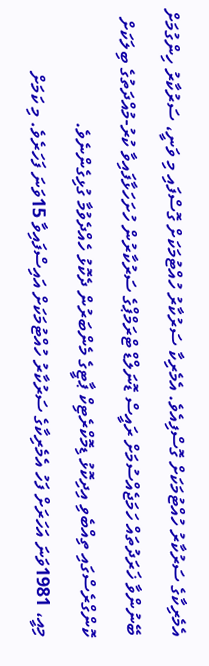އެމެރިކާގެ ސަރުކާރު ހުއްޓުމަކަށް ގޮސްފިއެވެ. އެމެރިކާ ސަރުކާރު ހުއްޓުމަކަށް ގޮސްފައި މި ވަނީ، ސަރުކާރު ހިންގުމަށް ބޭނުންވާ ޚަރަދުތައް ހަމަޖެއްސުމަށް ރައީސް ޑޮނަލްޑް ޓްރަމްޕްގެ ސަރުކާރުން ހުށަހަޅާފައިވާ ކުރު-މުއްދަތުގެ ބިލަކަށް ކޮންގްރެސްގައި ތިއްބެވި އިދިކޮޅު ޑިމޮކްރެޓިކް ޕާޓީގެ މެންބަރުން ދެކޮޅު ހެއްދެވުމާ ގުޅިގެންނެވެ.
މިއީ، 1981ވަނަ އަހަރަށް ފަހު އެމެރިކާގެ ސަރުކާރު ހުއްޓުމަކަށް އައިސްފައިވާ 15ވަނަ ފަހަރެވެ. މި ކަމަށް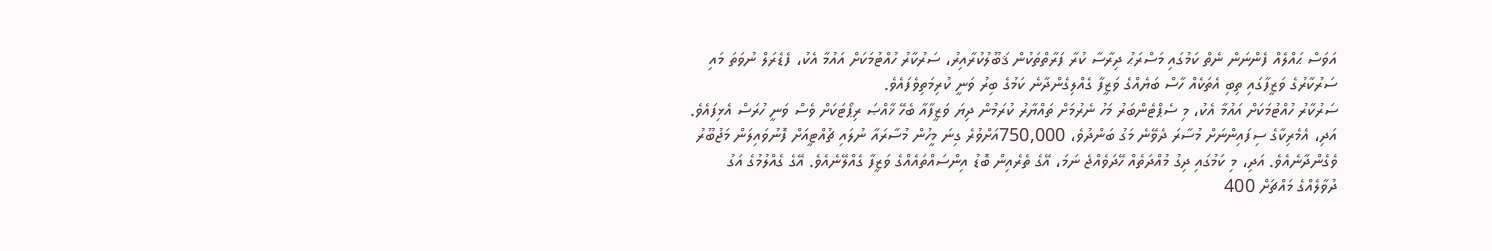އަވަސް ޙައްލެއް ފެންނަން ނެތް ކަމުގައި މަސްރަޙު ދިރާސާ ކުރާ ފަރާތްތަކުން ޤަބޫލުކުރާއިރު، ސަރުކާރު ހުއްޓުމަކަށް އައުމާ އެކު، ފެޑެރަލް ނުވަތަ މައި ސަރުކާރުގެ ވަޒީފާގައި ތިބި އެތަކެއް ހާސް ބަޔެއްގެ ވަޒީފާ ގެއްލިގެންދާނެ ކަމުގެ ބިރު ވަނީ ކުރިމަތިވެފައެވެ.
ސަރުކާރު ހުއްޓުމަކަށް އައުމާ އެކު، މި ސެޕްޓެންބަރު މަހު ނެރުމަށް ތައްޔާރު ކުރަމުން ދިޔަ ވަޒީފާއާ ބެހޭ ޚާއްޞަ ރިޕޯޓަކަށް ވެސް ވަނީ ހުރަސް އެޅިފައެވެ. އަދި، އެމެރިކާގެ ސިފައިންނަށް މުސާރަ ދެވޭނެ މަގު ބަންދުވެ، 750,000އަށްވުރެ ގިނަ މީހުން މުސާރައާ ނުލައި ޗުއްޓީއަށް ފޮނުވައިލަން މަޖުބޫރު ވެގެންދާނެއެވެ. އަދި، މި ކަމުގައި ދިގު މުއްދަތެއް ހޭދަވެއްޖެ ނަމަ، އޭގެ ތެރެއިން ބޮޑު އިންސައްތައެއްގެ ވަޒީފާ ގެއްލޭނެއެވެ. އޭގެ ގެއްލުމުގެ އަގު ދުވާލެއްގެ މައްޗަށް 400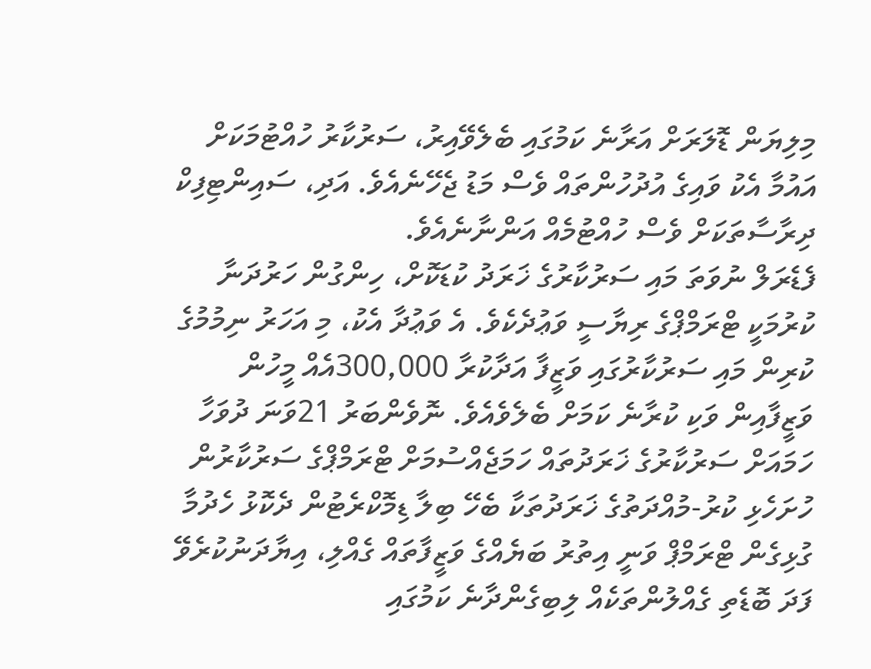މިލިޔަން ޑޮލަރަށް އަރާނެ ކަމުގައި ބެލެވޭއިރު، ސަރުކާރު ހުއްޓުމަކަށް އައުމާ އެކު ވައިގެ އުދުހުންތައް ވެސް މަޑު ޖެހޭނެއެވެ. އަދި، ސައިންޓިފިކް ދިރާސާތަކަށް ވެސް ހުއްޓުމެއް އަންނާނެއެވެ.
ފެޑެރަލް ނުވަތަ މައި ސަރުކާރުގެ ޚަރަދު ކުޑަކޮށް، ހިންގުން ހަރުދަނާ ކުރުމަކީ ޓްރަމްޕްގެ ރިޔާސީ ވަޢުދެކެވެ. އެ ވަޢުދާ އެކު، މި އަހަރު ނިމުމުގެ ކުރިން މައި ސަރުކާރުގައި ވަޒީފާ އަދާކުރާ 300,000އެއް މީހުން ވަޒީފާއިން ވަކި ކުރާނެ ކަމަށް ބެލެވެއެވެ. ނޮވެންބަރު 21ވަނަ ދުވަހާ ހަމައަށް ސަރުކާރުގެ ޚަރަދުތައް ހަމަޖެއްސުމަށް ޓްރަމްޕްގެ ސަރުކާރުން ހުށަހެޅި ކުރު-މުއްދަތުގެ ޚަރަދުތަކާ ބެހޭ ބިލާ ޑިމޮކްރެޓުން ދެކޮޅު ހެދުމާ ގުޅިގެން ޓްރަމްޕް ވަނީ އިތުރު ބަޔެއްގެ ވަޒީފާތައް ގެއްލި، އިޔާދަނުކުރެވޭ ފަދަ ބޮޑެތި ގެއްލުންތަކެއް ލިބިގެންދާނެ ކަމުގައި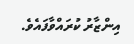އިންޒާރު ކުރައްވާފައެވެ.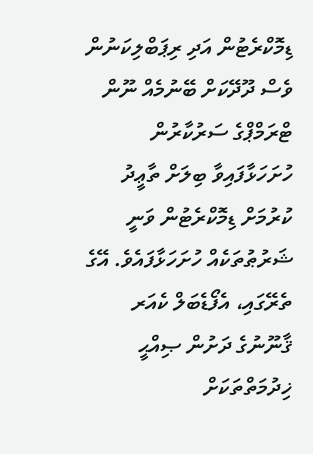ޑިމޮކްރެޓުން އަދި ރިޕަބްލިކަނުން ވެސް ދޫދޭކަށް ބޭނުމެއް ނޫން
ޓްރަމްޕްގެ ސަރުކާރުން ހުށަހަޅާފައިވާ ބިލަށް ތާޢީދު ކުރުމަށް ޑިމޮކްރެޓުން ވަނީ ޝަރުޠުތަކެއް ހުށަހަޅާފައެވެ. އޭގެ ތެރޭގައި، އެފޯޑެބަލް ކެއަރ ޤާނޫނުގެ ދަށުން ޞިއްޙީ ޚިދުމަތްތަކަށް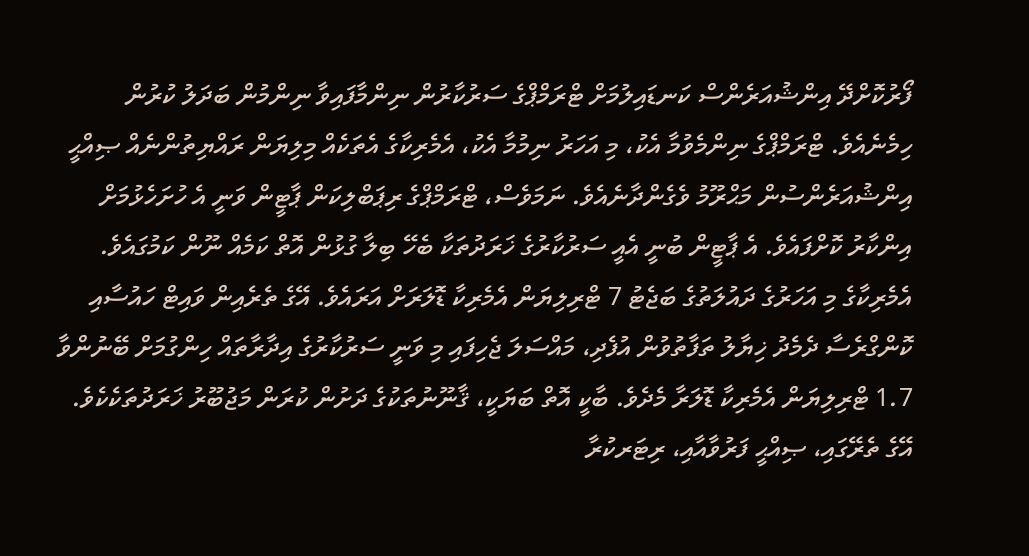ފޯރުކޮށްދޭ އިންޝުއަރެންސް ކަނޑައިލުމަށް ޓްރަމްޕްގެ ސަރުކާރުން ނިންމާފައިވާ ނިންމުން ބަދަލު ކުރުން ހިމެނެއެވެ. ޓްރަމްޕްގެ ނިންމެވުމާ އެކު، މި އަހަރު ނިމުމާ އެކު، އެމެރިކާގެ އެތަކެއް މިލިޔަން ރައްޔިތުންނެއް ޞިއްޙީ އިންޝުއަރެންސުން މަޙްރޫމު ވެގެންދާނެއެވެ. ނަމަވެސް، ޓްރަމްޕްގެ ރިޕަބްލިކަން ޕާޓީން ވަނީ އެ ހުށަހެޅުމަށް އިންކާރު ކޮށްފައެވެ. އެ ޕާޓީން ބުނީ އެއީ ސަރުކާރުގެ ޚަރަދުތަކާ ބެހޭ ބިލާ ގުޅުން އޮތް ކަމެއް ނޫން ކަމުގައެވެ.
އެމެރިކާގެ މި އަހަރުގެ ދައުލަތުގެ ބަޖެޓު 7 ޓްރިލިޔަން އެމެރިކާ ޑޮލަރަށް އަރައެވެ. އޭގެ ތެރެއިން ވައިޓް ހައުސާއި ކޮންގްރެސާ ދެމެދު ޚިޔާލު ތަފާތުވުން އުފެދި، މައްސަލަ ޖެހިފައި މި ވަނީ ސަރުކާރުގެ އިދާރާތައް ހިންގުމަށް ބޭނުންވާ 1.7 ޓްރިލިޔަން އެމެރިކާ ޑޮލަރާ މެދެވެ. ބާކީ އޮތް ބަޔަކީ، ޤާނޫނުތަކުގެ ދަށުން ކުރަން މަޖުބޫރު ޚަރަދުތަކެކެވެ. އޭގެ ތެރޭގައި، ޞިއްޙީ ފަރުވާއާއި، ރިޓަރކުރާ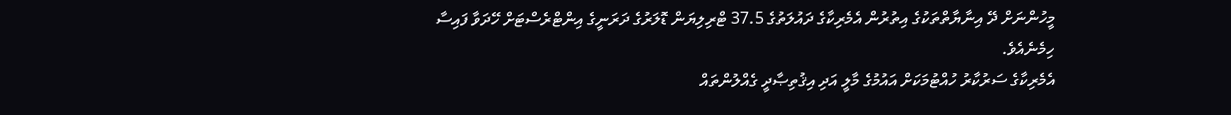މީހުންނަށް ދޭ އިނާޔާތްތަކުގެ އިތުރުން އެމެރިކާގެ ދައުލަތުގެ 37.5 ޓްރިލިޔަން ޑޮލަރުގެ ދަރަނީގެ އިންޓްރެސްޓަށް ހޭދަވާ ފައިސާ ހިމެނެއެވެ.
އެމެރިކާގެ ސަރުކާރު ހުއްޓުމަކަށް އައުމުގެ މާލީ އަދި އިޤުތިޞާދީ ގެއްލުންތައް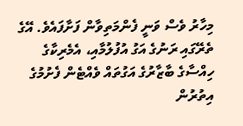މިހާރު ވެސް ވަނީ ފެންމަތިވާން ފަށާފައެވެ. އޭގެ ތެރޭގައި ރަނުގެ އަގު އުފުލުމާއި، އެމެރިކާގެ ހިއްސާގެ ބާޒާރުގެ އަގުތައް ވެއްޓެން ފެށުމުގެ އިތުރުން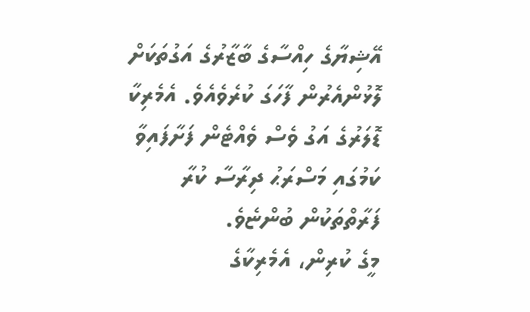އޭޝިޔާގެ ހިއްސާގެ ބާޒާރުގެ އަގުތަކަށް ލޮޅުންއެރުން ފާހަގަ ކުރެވެއެވެ. އެމެރިކާ ޑޮލަރުގެ އަގު ވެސް ވެއްޓެން ފަށާފައިވާ ކަމުގައި މަސްރަޙު ދިރާސާ ކުރާ ފަރާތްތަކުން ބުންޏެވެ.
މީގެ ކުރިން، އެމެރިކާގެ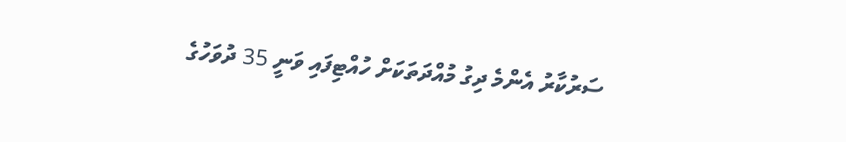ސަރުކާރު އެންމެ ދިގު މުއްދަތަކަށް ހުއްޓިފައި ވަނީ 35 ދުވަހުގެ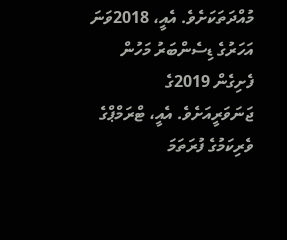މުއްދަތަކަށެވެ. އެއީ، 2018ވަނަ އަހަރުގެ ޑިސެންބަރު މަހުން ފެށިގެން 2019ގެ ޖަނަވަރީއަށެވެ. އެއީ، ޓްރަމްޕްގެ ވެރިކަމުގެ ފުރަތަމަ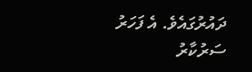ދައުރުގައެވެ. އެ ފަހަރު ސަރުކާރު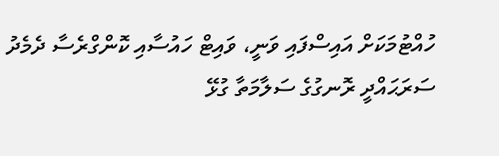ހުއްޓުމަކަށް އައިސްފައި ވަނީ، ވައިޓް ހައުސާއި ކޮންގްރެސާ ދެމެދު ސަރަޙައްދީ ރޮނގުގެ ސަލާމަތާ ގުޅޭ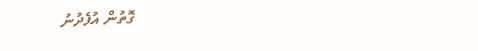ގޮތުން އުފެދުނު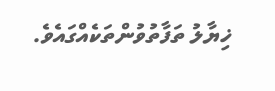ޚިޔާލު ތަފާތުވުންތަކެއްގައެވެ.